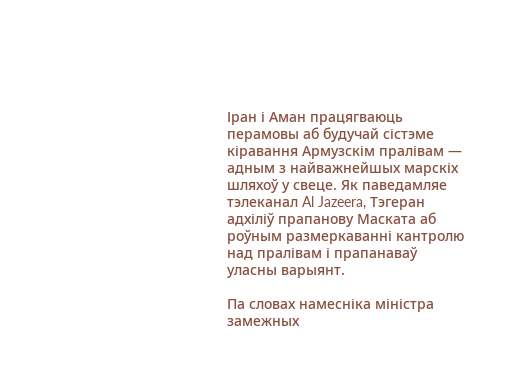Іран і Аман працягваюць перамовы аб будучай сістэме кіравання Армузскім пралівам — адным з найважнейшых марскіх шляхоў у свеце. Як паведамляе тэлеканал Al Jazeera, Тэгеран адхіліў прапанову Маската аб роўным размеркаванні кантролю над пралівам і прапанаваў уласны варыянт.

Па словах намесніка міністра замежных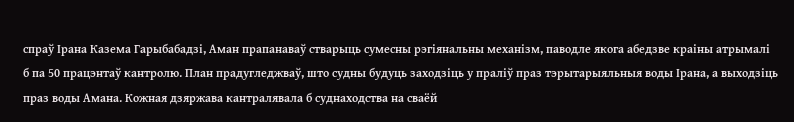спраў Ірана Казема Гарыбабадзі, Аман прапанаваў стварыць сумесны рэгіянальны механізм, паводле якога абедзве краіны атрымалі б па 50 працэнтаў кантролю. План прадугледжваў, што судны будуць заходзіць у праліў праз тэрытарыяльныя воды Ірана, а выходзіць праз воды Амана. Кожная дзяржава кантралявала б суднаходства на сваёй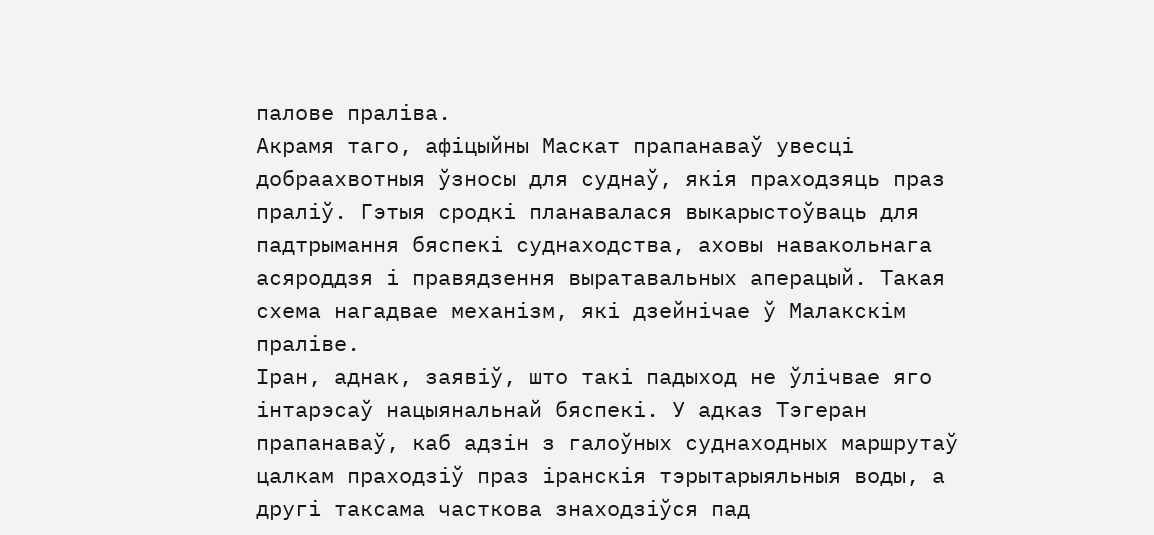палове праліва.
Акрамя таго, афіцыйны Маскат прапанаваў увесці добраахвотныя ўзносы для суднаў, якія праходзяць праз праліў. Гэтыя сродкі планавалася выкарыстоўваць для падтрымання бяспекі суднаходства, аховы навакольнага асяроддзя і правядзення выратавальных аперацый. Такая схема нагадвае механізм, які дзейнічае ў Малакскім праліве.
Іран, аднак, заявіў, што такі падыход не ўлічвае яго інтарэсаў нацыянальнай бяспекі. У адказ Тэгеран прапанаваў, каб адзін з галоўных суднаходных маршрутаў цалкам праходзіў праз іранскія тэрытарыяльныя воды, а другі таксама часткова знаходзіўся пад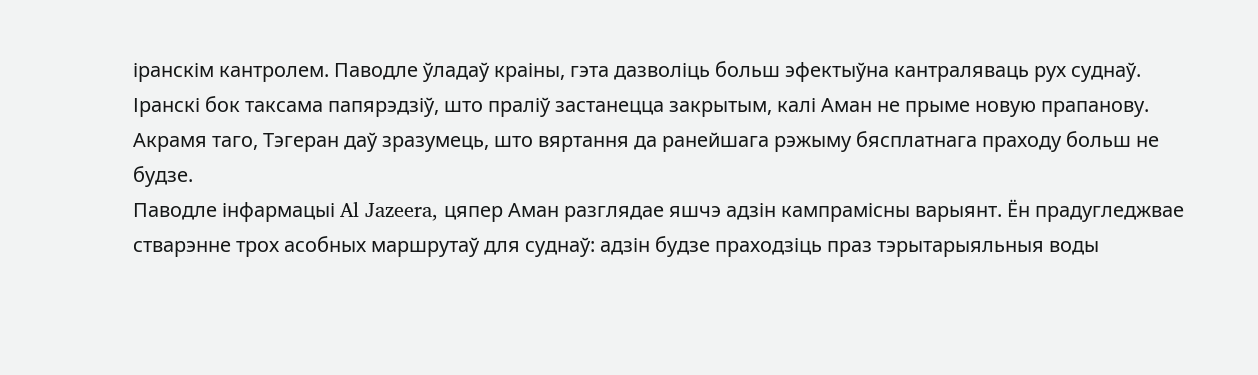іранскім кантролем. Паводле ўладаў краіны, гэта дазволіць больш эфектыўна кантраляваць рух суднаў.
Іранскі бок таксама папярэдзіў, што праліў застанецца закрытым, калі Аман не прыме новую прапанову. Акрамя таго, Тэгеран даў зразумець, што вяртання да ранейшага рэжыму бясплатнага праходу больш не будзе.
Паводле інфармацыі Al Jazeera, цяпер Аман разглядае яшчэ адзін кампрамісны варыянт. Ён прадугледжвае стварэнне трох асобных маршрутаў для суднаў: адзін будзе праходзіць праз тэрытарыяльныя воды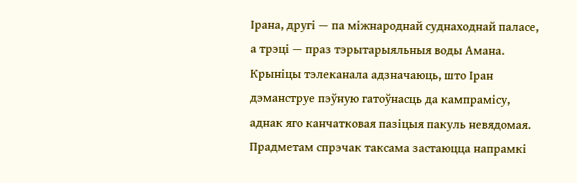Ірана, другі — па міжнароднай суднаходнай паласе, а трэці — праз тэрытарыяльныя воды Амана. Крыніцы тэлеканала адзначаюць, што Іран дэманструе пэўную гатоўнасць да кампрамісу, аднак яго канчатковая пазіцыя пакуль невядомая.
Прадметам спрэчак таксама застаюцца напрамкі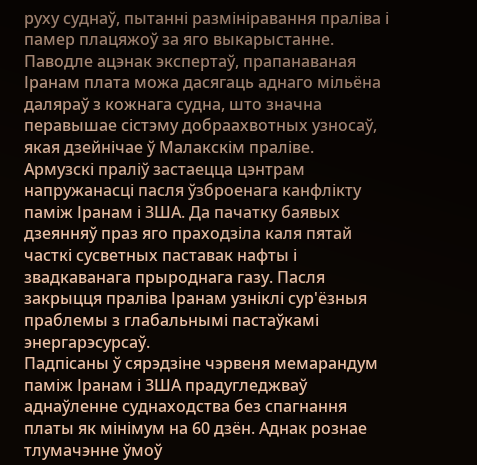руху суднаў, пытанні размініравання праліва і памер плацяжоў за яго выкарыстанне. Паводле ацэнак экспертаў, прапанаваная Іранам плата можа дасягаць аднаго мільёна даляраў з кожнага судна, што значна перавышае сістэму добраахвотных узносаў, якая дзейнічае ў Малакскім праліве.
Армузскі праліў застаецца цэнтрам напружанасці пасля ўзброенага канфлікту паміж Іранам і ЗША. Да пачатку баявых дзеянняў праз яго праходзіла каля пятай часткі сусветных паставак нафты і звадкаванага прыроднага газу. Пасля закрыцця праліва Іранам узніклі сур'ёзныя праблемы з глабальнымі пастаўкамі энергарэсурсаў.
Падпісаны ў сярэдзіне чэрвеня мемарандум паміж Іранам і ЗША прадугледжваў аднаўленне суднаходства без спагнання платы як мінімум на 60 дзён. Аднак рознае тлумачэнне ўмоў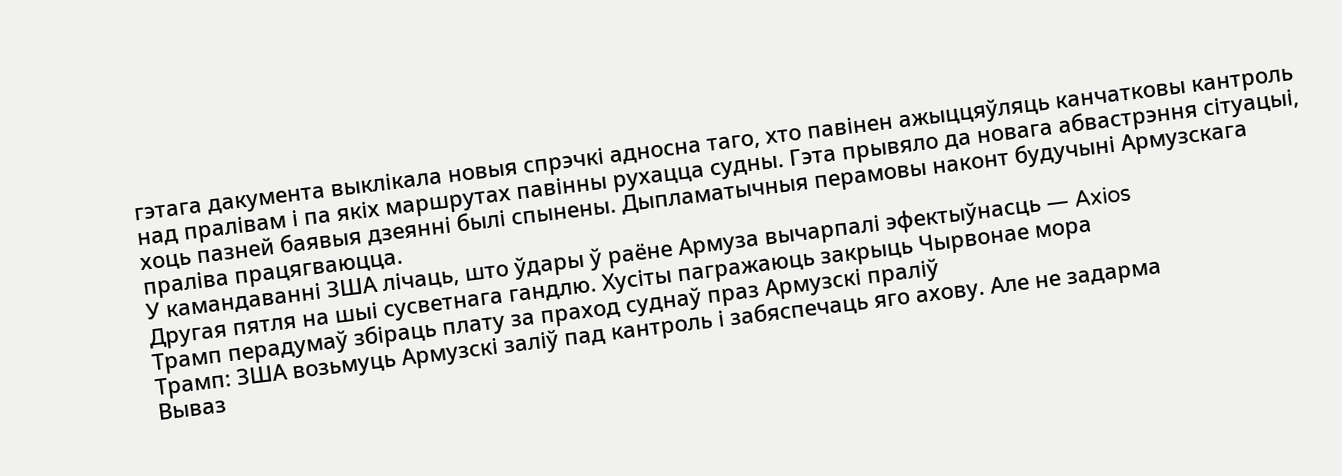гэтага дакумента выклікала новыя спрэчкі адносна таго, хто павінен ажыццяўляць канчатковы кантроль над пралівам і па якіх маршрутах павінны рухацца судны. Гэта прывяло да новага абвастрэння сітуацыі, хоць пазней баявыя дзеянні былі спынены. Дыпламатычныя перамовы наконт будучыні Армузскага праліва працягваюцца.
У камандаванні ЗША лічаць, што ўдары ў раёне Армуза вычарпалі эфектыўнасць — Axios
Другая пятля на шыі сусветнага гандлю. Хусіты пагражаюць закрыць Чырвонае мора
Трамп перадумаў збіраць плату за праход суднаў праз Армузскі праліў
Трамп: ЗША возьмуць Армузскі заліў пад кантроль і забяспечаць яго ахову. Але не задарма
Вываз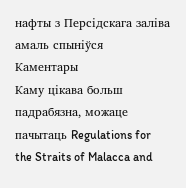нафты з Персідскага заліва амаль спыніўся
Каментары
Каму цікава больш падрабязна, можаце пачытаць Regulations for the Straits of Malacca and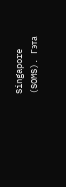Singapore (SOMS). Гэта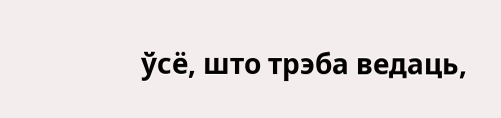ўсё, што трэба ведаць,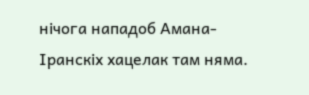нічога нападоб Амана-Іранскіх хацелак там няма.